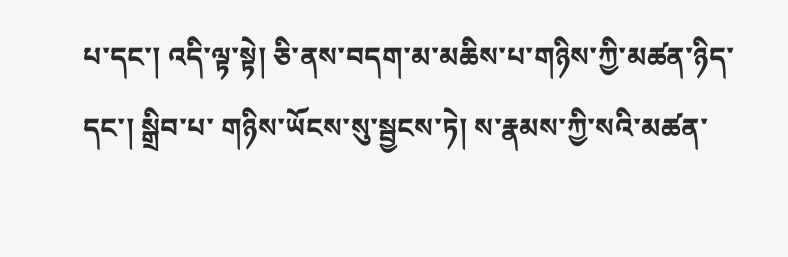པ་དང་། འདི་ལྟ་སྟེ། ཅི་ནས་བདག་མ་མཆིས་པ་གཉིས་ཀྱི་མཚན་ཉིད་དང་། སྒྲིབ་པ་ གཉིས་ཡོངས་སུ་སྦྱངས་ཏེ། ས་རྣམས་ཀྱི་སའི་མཚན་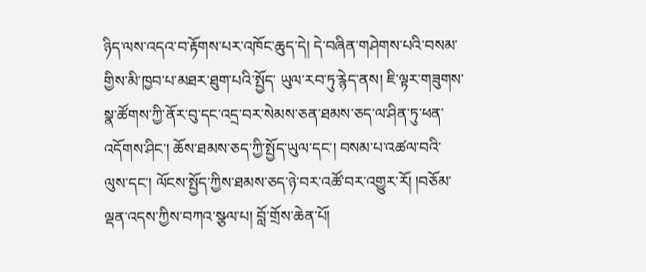ཉིད་ལས་འདའ་བ་རྟོགས་པར་འཁོང་ཆུད་དེ། དེ་བཞིན་གཤེགས་པའི་བསམ་གྱིས་མི་ཁྱབ་པ་མཐར་ཐུག་པའི་སྤྱོད་ ཡུལ་རབ་ཏུ་རྙེད་ནས། ཇི་ལྟར་གཟུགས་སྣ་ཚོགས་ཀྱི་ནོར་བུ་དང་འདྲ་བར་སེམས་ཅན་ཐམས་ཅད་ལ་ཤིན་ཏུ་ཕན་འདོགས་ཤིང་། ཆོས་ཐམས་ཅད་ཀྱི་སྤྱོད་ཡུལ་དང་། བསམ་པ་འཚལ་བའི་ལུས་དང་། ལོངས་སྤྱོད་ཀྱིས་ཐམས་ཅད་ཉེ་བར་འཚོ་བར་འགྱུར་རོ། །བཅོམ་ལྡན་འདས་ཀྱིས་བཀའ་སྩལ་པ། བློ་གྲོས་ཆེན་པོ།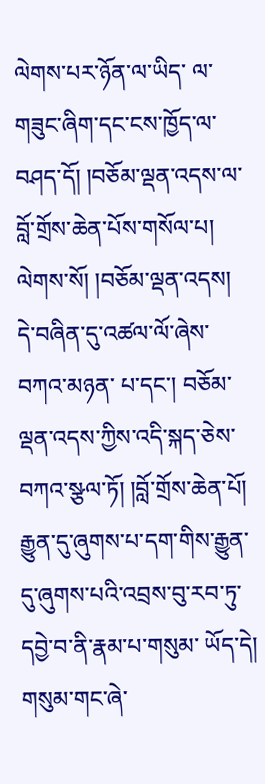ལེགས་པར་ཉོན་ལ་ཡིད་ ལ་གཟུང་ཞིག་དང་ངས་ཁྱོད་ལ་བཤད་དོ། །བཅོམ་ལྡན་འདས་ལ་བློ་གྲོས་ཆེན་པོས་གསོལ་པ། ལེགས་སོ། །བཅོམ་ལྡན་འདས། དེ་བཞིན་དུ་འཚལ་ལོ་ཞེས་བཀའ་མཉན་ པ་དང་། བཅོམ་ལྡན་འདས་ཀྱིས་འདི་སྐད་ཅེས་བཀའ་སྩལ་ཏོ། །བློ་གྲོས་ཆེན་པོ། རྒྱུན་དུ་ཞུགས་པ་དག་གིས་རྒྱུན་དུ་ཞུགས་པའི་འབྲས་བུ་རབ་ཏུ་དབྱེ་བ་ནི་རྣམ་པ་གསུམ་ ཡོད་དེ། གསུམ་གང་ཞེ་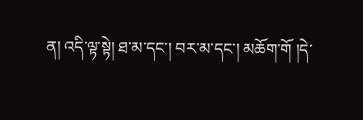ན། འདི་ལྟ་སྟེ། ཐ་མ་དང་། བར་མ་དང་། མཆོག་གོ །དེ་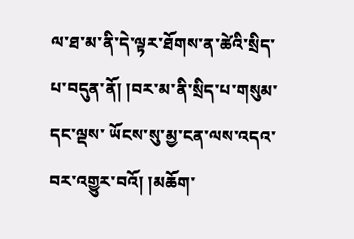ལ་ཐ་མ་ནི་དེ་ལྟར་ཐོགས་ན་ཚེའི་སྲིད་པ་བདུན་ནོ། །བར་མ་ནི་སྲིད་པ་གསུམ་དང་ལྡས་ ཡོངས་སུ་མྱ་ངན་ལས་འདའ་བར་འགྱུར་བའོ། །མཆོག་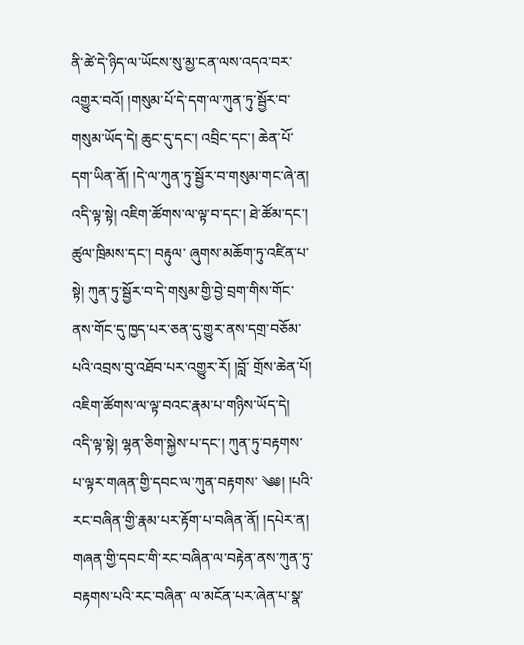ནི་ཚེ་དེ་ཉིད་ལ་ཡོངས་སུ་མྱ་ངན་ལས་འདའ་བར་འགྱུར་བའོ། །གསུམ་པོ་དེ་དག་ལ་ཀུན་ཏུ་སྦྱོར་བ་གསུམ་ཡོད་དེ། ཆུང་དུ་དང་། འབྲིང་དང་། ཆེན་པོ་དག་ཡིན་ནོ། །དེ་ལ་ཀུན་ཏུ་སྦྱོར་བ་གསུམ་གང་ཞེ་ན། འདི་ལྟ་སྟེ། འཇིག་ཚོགས་ལ་ལྟ་བ་དང་། ཐེ་ཚོམ་དང་། ཚུལ་ཁྲིམས་དང་། བརྟུལ་ ཞུགས་མཆོག་ཏུ་འཛིན་པ་སྟེ། ཀུན་ཏུ་སྦྱོར་བ་དེ་གསུམ་གྱི་བྱེ་བྲག་གིས་གོང་ནས་གོང་དུ་ཁྱད་པར་ཅན་དུ་གྱུར་ནས་དགྲ་བཅོམ་པའི་འབྲས་བུ་འཐོབ་པར་འགྱུར་རོ། །བློ་ གྲོས་ཆེན་པོ། འཇིག་ཚོགས་ལ་ལྟ་བའང་རྣམ་པ་གཉིས་ཡོད་དེ། འདི་ལྟ་སྟེ། ལྷན་ཅིག་སྐྱེས་པ་དང་། ཀུན་ཏུ་བརྟགས་པ་ལྟར་གཞན་གྱི་དབང་ལ་ཀུན་བརྟགས་ ༄༅། །པའི་རང་བཞིན་གྱི་རྣམ་པར་རྟོག་པ་བཞིན་ནོ། །དཔེར་ན། གཞན་གྱི་དབང་གི་རང་བཞིན་ལ་བརྟེན་ནས་ཀུན་ཏུ་བརྟགས་པའི་རང་བཞིན་ ལ་མངོན་པར་ཞེན་པ་སྣ་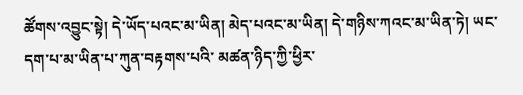ཚོགས་འབྱུང་སྟེ། དེ་ཡོད་པའང་མ་ཡིན། མེད་པའང་མ་ཡིན། དེ་གཉིས་ཀའང་མ་ཡིན་ཏེ། ཡང་དག་པ་མ་ཡིན་པ་ཀུན་བརྟགས་པའི་ མཚན་ཉིད་ཀྱི་ཕྱིར་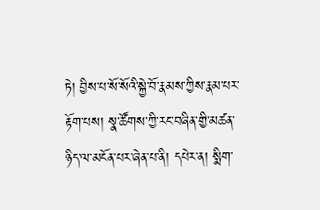ཏེ། བྱིས་པ་སོ་སོའི་སྐྱེ་བོ་རྣམས་ཀྱིས་རྣམ་པར་རྟོག་པས། སྣ་ཚོགས་ཀྱི་རང་བཞིན་གྱི་མཚན་ཉིད་ལ་མངོན་པར་ཞེན་པ་ནི། དཔེར་ན། སྨིག་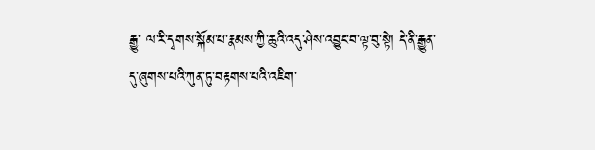རྒྱུ་ ལ་རི་དྭགས་སྐོམ་པ་རྣམས་ཀྱི་ཆུའི་འདུ་ཤེས་འབྱུང་བ་ལྟ་བུ་སྟེ། དེ་ནི་རྒྱུན་དུ་ཞུགས་པའི་ཀུན་ཏུ་བརྟགས་པའི་འཇིག་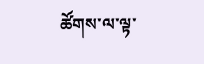ཚོགས་ལ་ལྟ་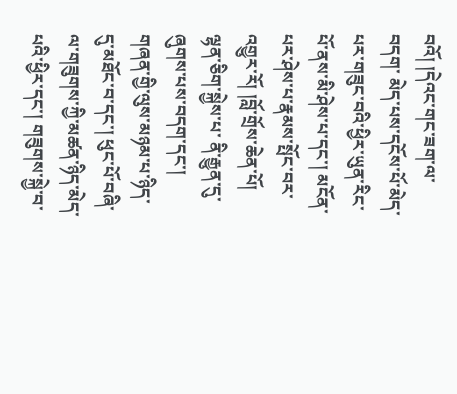བའོ། །དེའང་གང་ཟག་ལ་བདག་ མེད་པས་དངོས་པོ་མེད་པར་གཟུང་བའི་ཕྱིར་ཡུན་རིང་པོ་ནས་མི་ཤེས་པ་དང་། མངོན་པར་ཤེས་པ་རྣམས་སྤོང་བར་འགྱུར་རོ། །བློ་གྲོས་ཆེན་པོ། ལྷན་ཅིག་སྐྱེས་པ་ ནི་རྒྱུན་དུ་ཞུགས་པས་བདག་དང་། གཞན་གྱི་ལུས་མཉམ་པ་ཉིད་དུ་མཐོང་བ་དང་། ཕུང་པོ་བཞི་ལ་གཟུགས་ཀྱི་མཚན་ཉིད་མེད་པའི་ཕྱིར་དང་། གཟུགས་སྐྱེ་བ་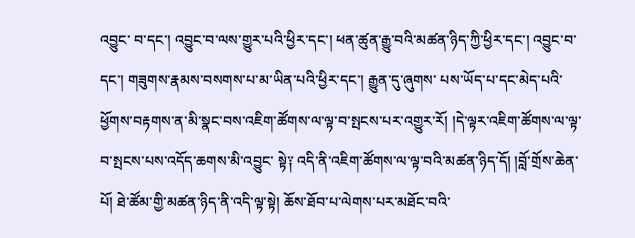འབྱུང་ བ་དང་། འབྱུང་བ་ལས་གྱུར་པའི་ཕྱིར་དང་། ཕན་ཚུན་རྒྱུ་བའི་མཚན་ཉིད་ཀྱི་ཕྱིར་དང་། འབྱུང་བ་དང་། གཟུགས་རྣམས་བསགས་པ་མ་ཡིན་པའི་ཕྱིར་དང་། རྒྱུན་དུ་ཞུགས་ པས་ཡོད་པ་དང་མེད་པའི་ཕྱོགས་བརྟགས་ན་མི་སྣང་བས་འཇིག་ཚོགས་ལ་ལྟ་བ་སྤངས་པར་འགྱུར་རོ། །དེ་ལྟར་འཇིག་ཚོགས་ལ་ལྟ་བ་སྤངས་པས་འདོད་ཆགས་མི་འབྱུང་ སྟེ༑ འདི་ནི་འཇིག་ཚོགས་ལ་ལྟ་བའི་མཚན་ཉིད་དོ། །བློ་གྲོས་ཆེན་པོ། ཐེ་ཚོམ་གྱི་མཚན་ཉིད་ནི་འདི་ལྟ་སྟེ། ཆོས་ཐོབ་པ་ལེགས་པར་མཐོང་བའི་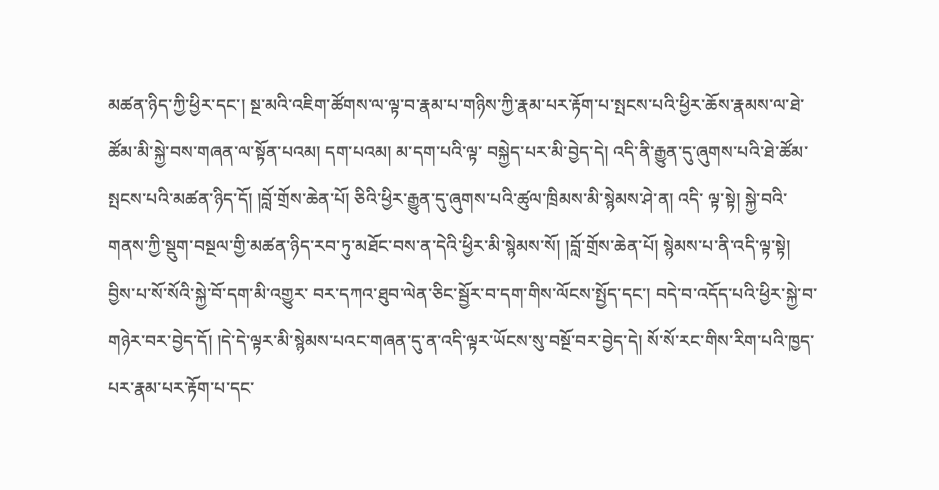མཚན་ཉིད་ཀྱི་ཕྱིར་དང་། སྔ་མའི་འཇིག་ཚོགས་ལ་ལྟ་བ་རྣམ་པ་གཉིས་ཀྱི་རྣམ་པར་རྟོག་པ་སྤངས་པའི་ཕྱིར་ཆོས་རྣམས་ལ་ཐེ་ཚོམ་མི་སྐྱེ་བས་གཞན་ལ་སྟོན་པའམ། དག་པའམ། མ་དག་པའི་ལྟ་ བསྐྱེད་པར་མི་བྱེད་དེ། འདི་ནི་རྒྱུན་དུ་ཞུགས་པའི་ཐེ་ཚོམ་སྤངས་པའི་མཚན་ཉིད་དོ། །བློ་གྲོས་ཆེན་པོ། ཅིའི་ཕྱིར་རྒྱུན་དུ་ཞུགས་པའི་ཚུལ་ཁྲིམས་མི་སྙེམས་ཤེ་ན། འདི་ ལྟ་སྟེ། སྐྱེ་བའི་གནས་ཀྱི་སྡུག་བསྔལ་གྱི་མཚན་ཉིད་རབ་ཏུ་མཐོང་བས་ན་དེའི་ཕྱིར་མི་སྙེམས་སོ། །བློ་གྲོས་ཆེན་པོ། སྙེམས་པ་ནི་འདི་ལྟ་སྟེ། བྱིས་པ་སོ་སོའི་སྐྱེ་བོ་དག་མི་འགྱུར་ བར་དཀའ་ཐུབ་ལེན་ཅིང་སྦྱོར་བ་དག་གིས་ལོངས་སྤྱོད་དང་། བདེ་བ་འདོད་པའི་ཕྱིར་སྐྱེ་བ་གཉེར་བར་བྱེད་དོ། །དེ་དེ་ལྟར་མི་སྙེམས་པའང་གཞན་དུ་ན་འདི་ལྟར་ཡོངས་སུ་བསྔོ་བར་བྱེད་དེ། སོ་སོ་རང་གིས་རིག་པའི་ཁྱད་པར་རྣམ་པར་རྟོག་པ་དང་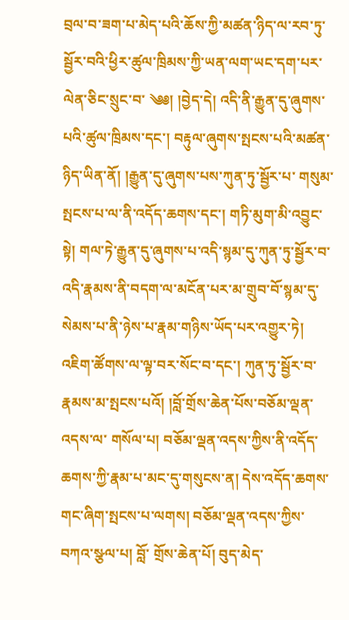བྲལ་བ་ཟག་པ་མེད་པའི་ཆོས་ཀྱི་མཚན་ཉིད་ལ་རབ་ཏུ་སྦྱོར་བའི་ཕྱིར་ཚུལ་ཁྲིམས་ཀྱི་ཡན་ལག་ཡང་དག་པར་ལེན་ཅིང་སྲུང་བ་ ༄༅། །བྱེད་དེ། འདི་ནི་རྒྱུན་དུ་ཞུགས་པའི་ཚུལ་ཁྲིམས་དང་། བརྟུལ་ཞུགས་སྤངས་པའི་མཚན་ཉིད་ཡིན་ནོ། །རྒྱུན་དུ་ཞུགས་པས་ཀུན་ཏུ་སྦྱོར་པ་ གསུམ་སྤངས་པ་ལ་ནི་འདོད་ཆགས་དང་། གཏི་མུག་མི་འབྱུང་སྟེ། གལ་ཏེ་རྒྱུན་དུ་ཞུགས་པ་འདི་སྙམ་དུ་ཀུན་ཏུ་སྦྱོར་བ་འདི་རྣམས་ནི་བདག་ལ་མངོན་པར་མ་གྲུབ་བོ་སྙམ་དུ་ སེམས་པ་ནི་ཉེས་པ་རྣམ་གཉིས་ཡོད་པར་འགྱུར་ཏེ། འཇིག་ཚོགས་ལ་ལྟ་བར་སོང་བ་དང་། ཀུན་ཏུ་སྦྱོར་བ་རྣམས་མ་སྤངས་པའོ། །བློ་གྲོས་ཆེན་པོས་བཅོམ་ལྡན་འདས་ལ་ གསོལ་པ། བཅོམ་ལྡན་འདས་ཀྱིས་ནི་འདོད་ཆགས་ཀྱི་རྣམ་པ་མང་དུ་གསུངས་ན། དེས་འདོད་ཆགས་གང་ཞིག་སྤངས་པ་ལགས། བཅོམ་ལྡན་འདས་ཀྱིས་བཀའ་སྩལ་པ། བློ་ གྲོས་ཆེན་པོ། བུད་མེད་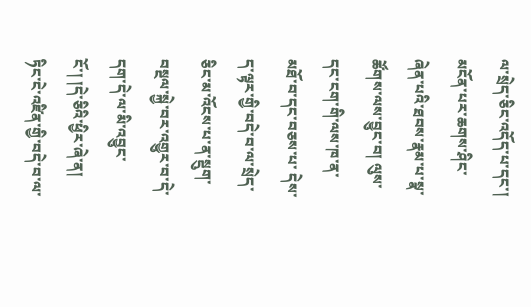ལ་སྲེད་ཅིང་འདོད་པ་དང་། མངོན་པར་ཆགས་ཤིང་ཞེན་པའི་ཐབས་རྣམ་པ་སྣ་ཚོགས་ལས་བྱུང་བ། ལུས་དང་ངག་གི་ལས་ཁ་ན་མཐོ་བ་དང་བཅས་པ་ དེས་ད་ལྟར་གྱི་བདེ་བ་ལ་སྲེད་ཅིང་མ་འོངས་པ་ན་སྡུག་བསྔལ་སྐྱེ་བར་འགྱུར་བ་དེ་དག་དེ་ལ་མི་འབྱུང་ངོ་། །དེ་ཅིའི་ཕྱིར་ཞེ་ན། ཏིང་ངེ་འཛིན་གྱི་བདེ་བ་ལ་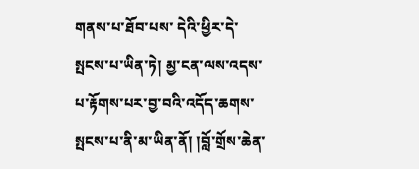གནས་པ་ཐོབ་པས་ དེའི་ཕྱིར་དེ་སྤངས་པ་ཡིན་ཏེ། མྱ་ངན་ལས་འདས་པ་རྟོགས་པར་བྱ་བའི་འདོད་ཆགས་སྤངས་པ་ནི་མ་ཡིན་ནོ། །བློ་གྲོས་ཆེན་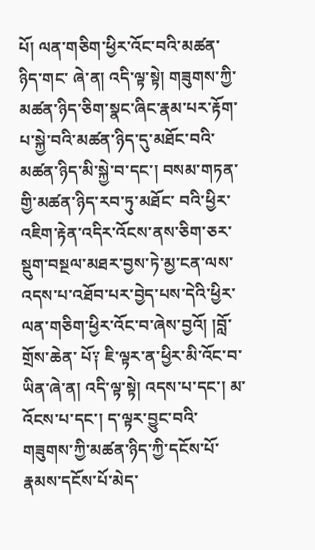པོ། ལན་གཅིག་ཕྱིར་འོང་བའི་མཚན་ཉིད་གང་ ཞེ་ན། འདི་ལྟ་སྟེ། གཟུགས་ཀྱི་མཚན་ཉིད་ཅིག་སྣང་ཞིང་རྣམ་པར་རྟོག་པ་སྐྱེ་བའི་མཚན་ཉིད་དུ་མཐོང་བའི་མཚན་ཉིད་མི་སྐྱེ་བ་དང་། བསམ་གཏན་གྱི་མཚན་ཉིད་རབ་ཏུ་མཐོང་ བའི་ཕྱིར་འཇིག་རྟེན་འདིར་འོངས་ནས་ཅིག་ཅར་སྡུག་བསྔལ་མཐར་བྱས་ཏེ་མྱ་ངན་ལས་འདས་པ་འཐོབ་པར་བྱེད་པས་དེའི་ཕྱིར་ལན་གཅིག་ཕྱིར་འོང་བ་ཞེས་བྱའོ། །བློ་གྲོས་ཆེན་ པོ༑ ཇི་ལྟར་ན་ཕྱིར་མི་འོང་བ་ཡིན་ཞེ་ན། འདི་ལྟ་སྟེ། འདས་པ་དང་། མ་འོངས་པ་དང་། ད་ལྟར་བྱུང་བའི་གཟུགས་ཀྱི་མཚན་ཉིད་ཀྱི་དངོས་པོ་རྣམས་དངོས་པོ་མེད་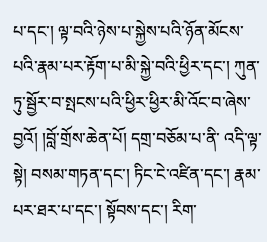པ་དང་། ལྟ་བའི་ཉེས་པ་སྐྱེས་པའི་ཉོན་མོངས་པའི་རྣམ་པར་རྟོག་པ་མི་སྐྱེ་བའི་ཕྱིར་དང་། ཀུན་ཏུ་སྦྱོར་བ་སྤངས་པའི་ཕྱིར་ཕྱིར་མི་འོང་བ་ཞེས་བྱའོ། །བློ་གྲོས་ཆེན་པོ། དགྲ་བཅོམ་པ་ནི་ འདི་ལྟ་སྟེ། བསམ་གཏན་དང་། ཏིང་ངེ་འཛིན་དང་། རྣམ་པར་ཐར་པ་དང་། སྟོབས་དང་། རིག་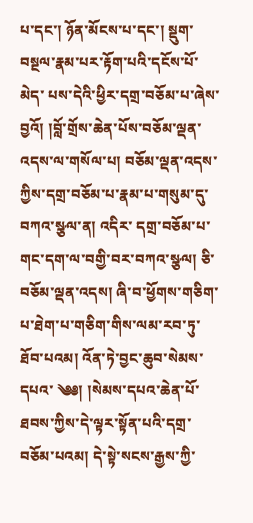པ་དང་། ཉོན་མོངས་པ་དང་། སྡུག་བསྔལ་རྣམ་པར་རྟོག་པའི་དངོས་པོ་མེད་ པས་དེའི་ཕྱིར་དགྲ་བཅོམ་པ་ཞེས་བྱའོ། །བློ་གྲོས་ཆེན་པོས་བཅོམ་ལྡན་འདས་ལ་གསོལ་པ། བཅོམ་ལྡན་འདས་ཀྱིས་དགྲ་བཅོམ་པ་རྣམ་པ་གསུམ་དུ་བཀའ་སྩལ་ན། འདིར་ དགྲ་བཅོམ་པ་གང་དག་ལ་བགྱི་བར་བཀའ་སྩལ། ཅི་བཅོམ་ལྡན་འདས། ཞི་བ་ཕྱོགས་གཅིག་པ་ཐེག་པ་གཅིག་གིས་ལམ་རབ་ཏུ་ཐོབ་པའམ། འོན་ཏེ་བྱང་ཆུབ་སེམས་དཔའ་ ༄༅། །སེམས་དཔའ་ཆེན་པོ་ཐབས་ཀྱིས་དེ་ལྟར་སྟོན་པའི་དགྲ་བཅོམ་པའམ། དེ་སྟེ་སངས་རྒྱས་ཀྱི་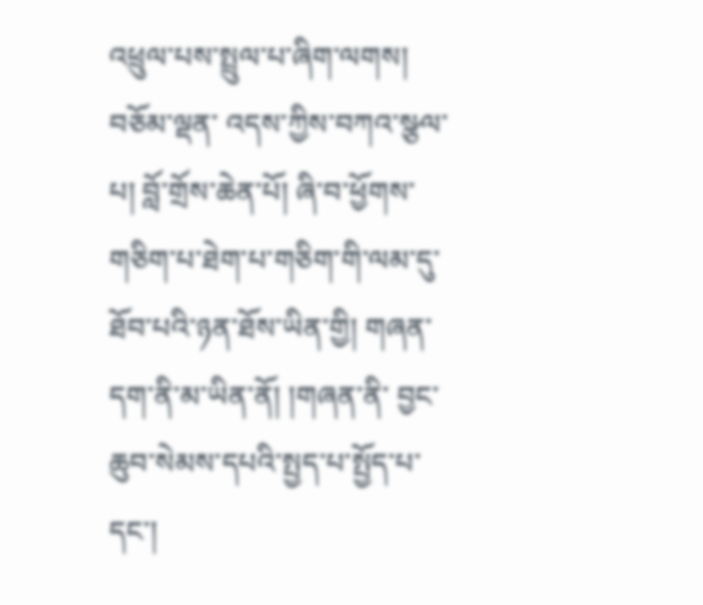འཕྲུལ་པས་སྤྲུལ་པ་ཞིག་ལགས། བཅོམ་ལྡན་ འདས་ཀྱིས་བཀའ་སྩལ་པ། བློ་གྲོས་ཆེན་པོ། ཞི་བ་ཕྱོགས་གཅིག་པ་ཐེག་པ་གཅིག་གི་ལམ་དུ་ཐོབ་པའི་ཉན་ཐོས་ཡིན་གྱི། གཞན་དག་ནི་མ་ཡིན་ནོ། །གཞན་ནི་ བྱང་ཆུབ་སེམས་དཔའི་སྤྱད་པ་སྤྱོད་པ་དང་།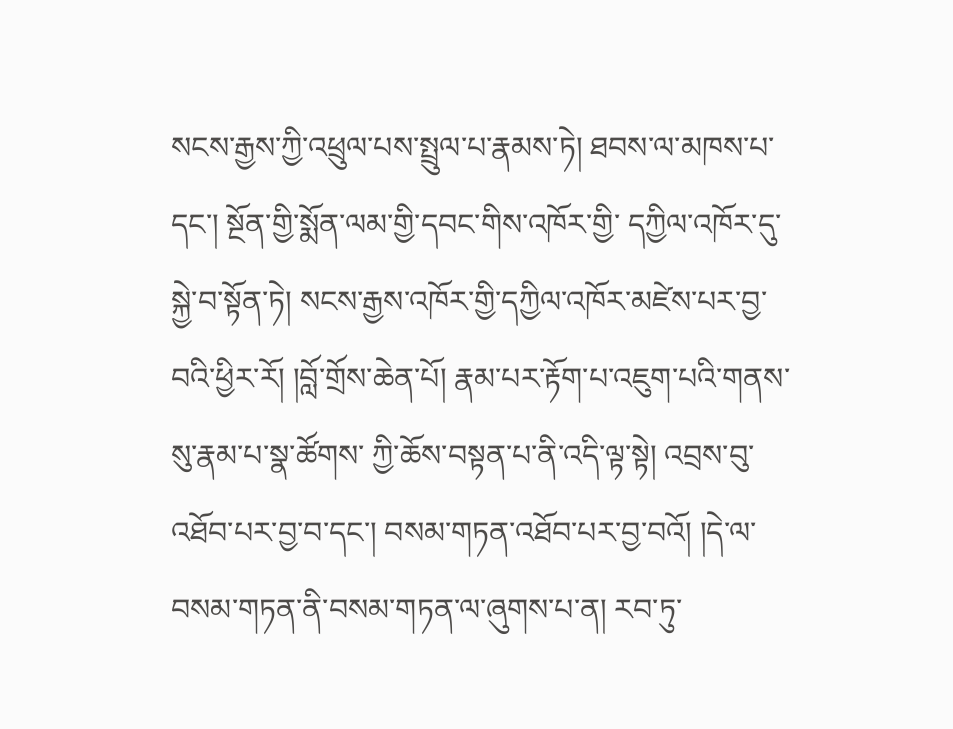སངས་རྒྱས་ཀྱི་འཕྲུལ་པས་སྤྲུལ་པ་རྣམས་ཏེ། ཐབས་ལ་མཁས་པ་དང་། སྔོན་གྱི་སྨོན་ལམ་གྱི་དབང་གིས་འཁོར་གྱི་ དཀྱིལ་འཁོར་དུ་སྐྱེ་བ་སྟོན་ཏེ། སངས་རྒྱས་འཁོར་གྱི་དཀྱིལ་འཁོར་མཛེས་པར་བྱ་བའི་ཕྱིར་རོ། །བློ་གྲོས་ཆེན་པོ། རྣམ་པར་རྟོག་པ་འཇུག་པའི་གནས་སུ་རྣམ་པ་སྣ་ཚོགས་ ཀྱི་ཆོས་བསྟན་པ་ནི་འདི་ལྟ་སྟེ། འབྲས་བུ་འཐོབ་པར་བྱ་བ་དང་། བསམ་གཏན་འཐོབ་པར་བྱ་བའོ། །དེ་ལ་བསམ་གཏན་ནི་བསམ་གཏན་ལ་ཞུགས་པ་ན། རབ་ཏུ་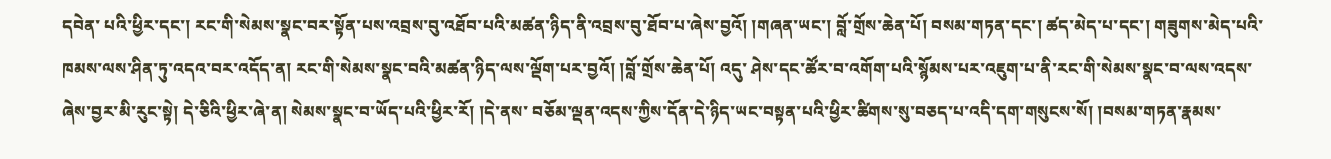དབེན་ པའི་ཕྱིར་དང་། རང་གི་སེམས་སྣང་བར་སྟོན་པས་འབྲས་བུ་འཐོབ་པའི་མཚན་ཉིད་ནི་འབྲས་བུ་ཐོབ་པ་ཞེས་བྱའོ། །གཞན་ཡང་། བློ་གྲོས་ཆེན་པོ། བསམ་གཏན་དང་། ཚད་མེད་པ་དང་། གཟུགས་མེད་པའི་ཁམས་ལས་ཤིན་ཏུ་འདའ་བར་འདོད་ན། རང་གི་སེམས་སྣང་བའི་མཚན་ཉིད་ལས་ལྡོག་པར་བྱའོ། །བློ་གྲོས་ཆེན་པོ། འདུ་ ཤེས་དང་ཚོར་བ་འགོག་པའི་སྙོམས་པར་འཇུག་པ་ནི་རང་གི་སེམས་སྣང་བ་ལས་འདས་ཞེས་བྱར་མི་རུང་སྟེ། དེ་ཅིའི་ཕྱིར་ཞེ་ན། སེམས་སྣང་བ་ཡོད་པའི་ཕྱིར་རོ། །དེ་ནས་ བཅོམ་ལྡན་འདས་ཀྱིས་དོན་དེ་ཉིད་ཡང་བསྟན་པའི་ཕྱིར་ཚིགས་སུ་བཅད་པ་འདི་དག་གསུངས་སོ། །བསམ་གཏན་རྣམས་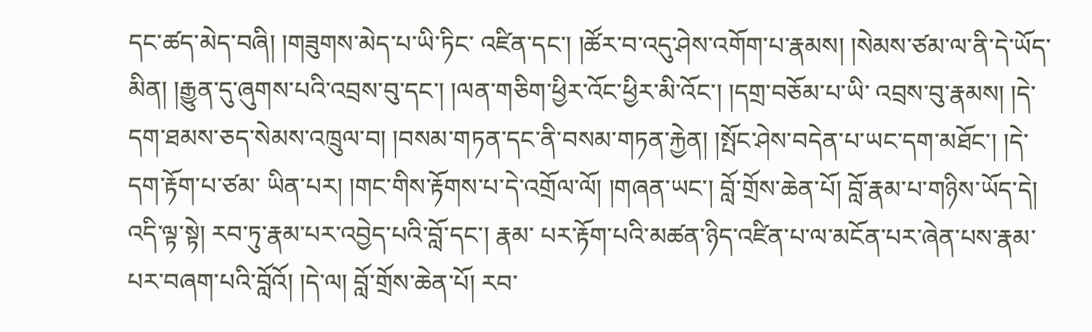དང་ཚད་མེད་བཞི། །གཟུགས་མེད་པ་ཡི་ཏིང་ འཛིན་དང་། །ཚོར་བ་འདུ་ཤེས་འགོག་པ་རྣམས། །སེམས་ཙམ་ལ་ནི་དེ་ཡོད་མིན། །རྒྱུན་དུ་ཞུགས་པའི་འབྲས་བུ་དང་། །ལན་གཅིག་ཕྱིར་འོང་ཕྱིར་མི་འོང་། །དགྲ་བཅོམ་པ་ཡི་ འབྲས་བུ་རྣམས། །དེ་དག་ཐམས་ཅད་སེམས་འཁྲུལ་བ། །བསམ་གཏན་དང་ནི་བསམ་གཏན་རྐྱེན། །སྤོང་ཤེས་བདེན་པ་ཡང་དག་མཐོང་། །དེ་དག་རྟོག་པ་ཙམ་ ཡིན་པར། །གང་གིས་རྟོགས་པ་དེ་འགྲོལ་ལོ། །གཞན་ཡང་། བློ་གྲོས་ཆེན་པོ། བློ་རྣམ་པ་གཉིས་ཡོད་དེ། འདི་ལྟ་སྟེ། རབ་ཏུ་རྣམ་པར་འབྱེད་པའི་བློ་དང་། རྣམ་ པར་རྟོག་པའི་མཚན་ཉིད་འཛིན་པ་ལ་མངོན་པར་ཞེན་པས་རྣམ་པར་བཞག་པའི་བློའོ། །དེ་ལ། བློ་གྲོས་ཆེན་པོ། རབ་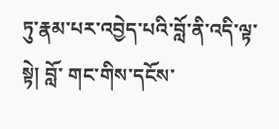ཏུ་རྣམ་པར་འབྱེད་པའི་བློ་ནི་འདི་ལྟ་སྟེ། བློ་ གང་གིས་དངོས་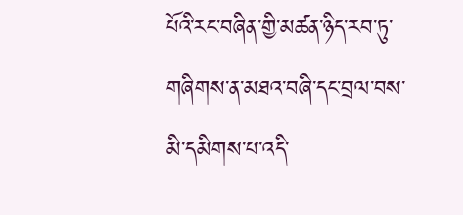པོའི་རང་བཞིན་གྱི་མཚན་ཉིད་རབ་ཏུ་གཞིགས་ན་མཐའ་བཞི་དང་བྲལ་བས་མི་དམིགས་པ་འདི་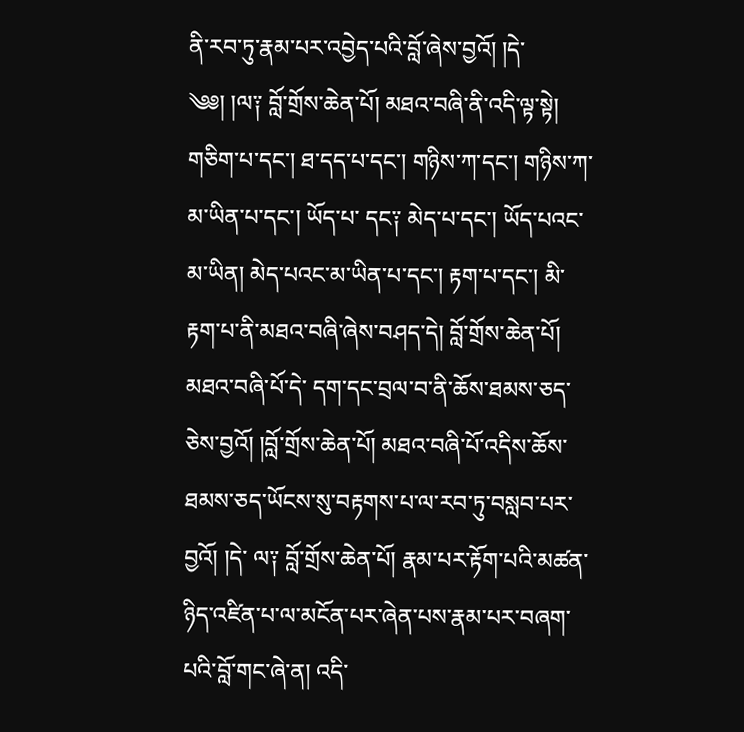ནི་རབ་ཏུ་རྣམ་པར་འབྱེད་པའི་བློ་ཞེས་བྱའོ། །དེ་ ༄༅། །ལ༑ བློ་གྲོས་ཆེན་པོ། མཐའ་བཞི་ནི་འདི་ལྟ་སྟེ། གཅིག་པ་དང་། ཐ་དད་པ་དང་། གཉིས་ཀ་དང་། གཉིས་ཀ་མ་ཡིན་པ་དང་། ཡོད་པ་ དང༑ མེད་པ་དང་། ཡོད་པའང་མ་ཡིན། མེད་པའང་མ་ཡིན་པ་དང་། རྟག་པ་དང་། མི་རྟག་པ་ནི་མཐའ་བཞི་ཞེས་བཤད་དེ། བློ་གྲོས་ཆེན་པོ། མཐའ་བཞི་པོ་དེ་ དག་དང་བྲལ་བ་ནི་ཆོས་ཐམས་ཅད་ཅེས་བྱའོ། །བློ་གྲོས་ཆེན་པོ། མཐའ་བཞི་པོ་འདིས་ཆོས་ཐམས་ཅད་ཡོངས་སུ་བརྟགས་པ་ལ་རབ་ཏུ་བསླབ་པར་བྱའོ། །དེ་ ལ༑ བློ་གྲོས་ཆེན་པོ། རྣམ་པར་རྟོག་པའི་མཚན་ཉིད་འཛིན་པ་ལ་མངོན་པར་ཞེན་པས་རྣམ་པར་བཞག་པའི་བློ་གང་ཞེ་ན། འདི་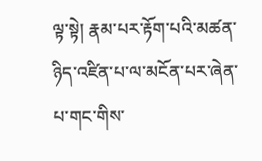ལྟ་སྟེ། རྣམ་པར་རྟོག་པའི་མཚན་ ཉིད་འཛིན་པ་ལ་མངོན་པར་ཞེན་པ་གང་གིས་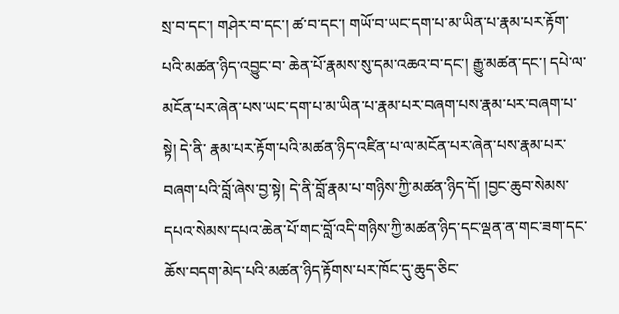སྲ་བ་དང་། གཤེར་བ་དང་། ཚ་བ་དང་། གཡོ་བ་ཡང་དག་པ་མ་ཡིན་པ་རྣམ་པར་རྟོག་པའི་མཚན་ཉིད་འབྱུང་བ་ ཆེན་པོ་རྣམས་སུ་དམ་འཆའ་བ་དང་། རྒྱུ་མཚན་དང་། དཔེ་ལ་མངོན་པར་ཞེན་པས་ཡང་དག་པ་མ་ཡིན་པ་རྣམ་པར་བཞག་པས་རྣམ་པར་བཞག་པ་སྟེ། དེ་ནི་ རྣམ་པར་རྟོག་པའི་མཚན་ཉིད་འཛིན་པ་ལ་མངོན་པར་ཞེན་པས་རྣམ་པར་བཞག་པའི་བློ་ཞེས་བྱ་སྟེ། དེ་ནི་བློ་རྣམ་པ་གཉིས་ཀྱི་མཚན་ཉིད་དོ། །བྱང་ཆུབ་སེམས་ དཔའ་སེམས་དཔའ་ཆེན་པོ་གང་བློ་འདི་གཉིས་ཀྱི་མཚན་ཉིད་དང་ལྡན་ན་གང་ཟག་དང་ཆོས་བདག་མེད་པའི་མཚན་ཉིད་རྟོགས་པར་ཁོང་དུ་ཆུད་ཅིང་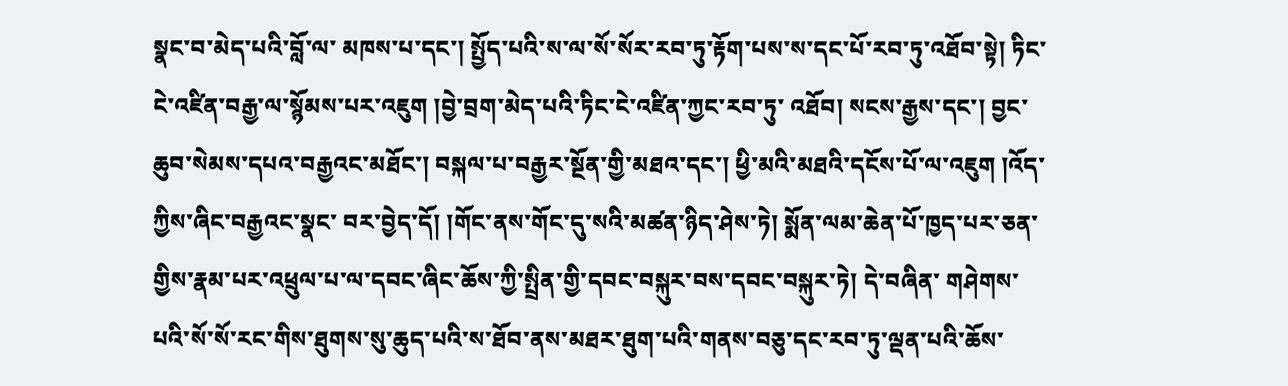སྣང་བ་མེད་པའི་བློ་ལ་ མཁས་པ་དང་། སྤྱོད་པའི་ས་ལ་སོ་སོར་རབ་ཏུ་རྟོག་པས་ས་དང་པོ་རབ་ཏུ་འཐོབ་སྟེ། ཏིང་ངེ་འཛིན་བརྒྱ་ལ་སྙོམས་པར་འཇུག །བྱེ་བྲག་མེད་པའི་ཏིང་ངེ་འཛིན་ཀྱང་རབ་ཏུ་ འཐོབ། སངས་རྒྱས་དང་། བྱང་ཆུབ་སེམས་དཔའ་བརྒྱའང་མཐོང་། བསྐལ་པ་བརྒྱར་སྔོན་གྱི་མཐའ་དང་། ཕྱི་མའི་མཐའི་དངོས་པོ་ལ་འཇུག །འོད་ཀྱིས་ཞིང་བརྒྱའང་སྣང་ བར་བྱེད་དོ། །གོང་ནས་གོང་དུ་སའི་མཚན་ཉིད་ཤེས་ཏེ། སྨོན་ལམ་ཆེན་པོ་ཁྱད་པར་ཅན་གྱིས་རྣམ་པར་འཕྲུལ་པ་ལ་དབང་ཞིང་ཆོས་ཀྱི་སྤྲིན་གྱི་དབང་བསྐུར་བས་དབང་བསྐུར་ཏེ། དེ་བཞིན་ གཤེགས་པའི་སོ་སོ་རང་གིས་ཐུགས་སུ་ཆུད་པའི་ས་ཐོབ་ནས་མཐར་ཐུག་པའི་གནས་བཅུ་དང་རབ་ཏུ་ལྡན་པའི་ཆོས་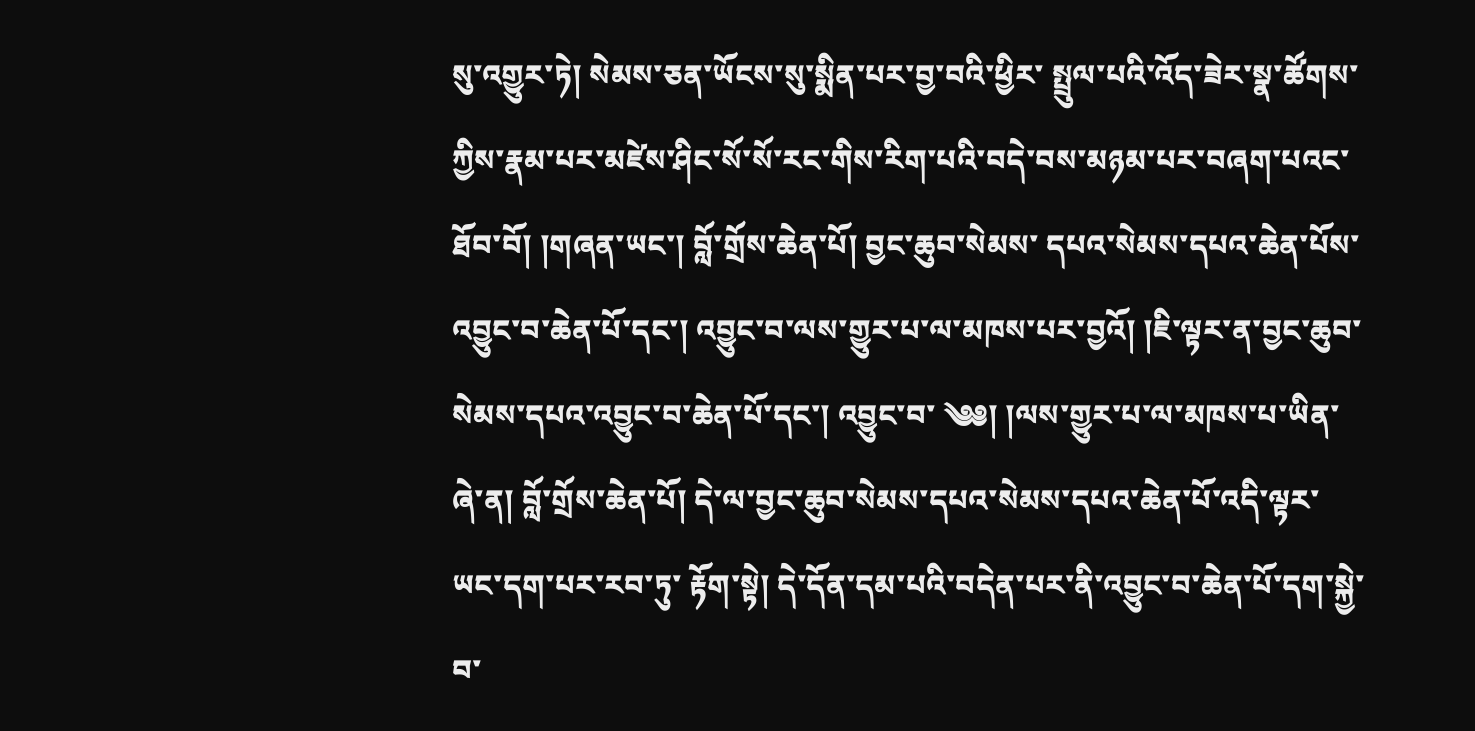སུ་འགྱུར་ཏེ། སེམས་ཅན་ཡོངས་སུ་སྨིན་པར་བྱ་བའི་ཕྱིར་ སྤྲུལ་པའི་འོད་ཟེར་སྣ་ཚོགས་ཀྱིས་རྣམ་པར་མཛེས་ཤིང་སོ་སོ་རང་གིས་རིག་པའི་བདེ་བས་མཉམ་པར་བཞག་པའང་ཐོབ་བོ། །གཞན་ཡང་། བློ་གྲོས་ཆེན་པོ། བྱང་ཆུབ་སེམས་ དཔའ་སེམས་དཔའ་ཆེན་པོས་འབྱུང་བ་ཆེན་པོ་དང་། འབྱུང་བ་ལས་གྱུར་པ་ལ་མཁས་པར་བྱའོ། །ཇི་ལྟར་ན་བྱང་ཆུབ་སེམས་དཔའ་འབྱུང་བ་ཆེན་པོ་དང་། འབྱུང་བ་ ༄༅། །ལས་གྱུར་པ་ལ་མཁས་པ་ཡིན་ཞེ་ན། བློ་གྲོས་ཆེན་པོ། དེ་ལ་བྱང་ཆུབ་སེམས་དཔའ་སེམས་དཔའ་ཆེན་པོ་འདི་ལྟར་ཡང་དག་པར་རབ་ཏུ་ རྟོག་སྟེ། དེ་དོན་དམ་པའི་བདེན་པར་ནི་འབྱུང་བ་ཆེན་པོ་དག་སྐྱེ་བ་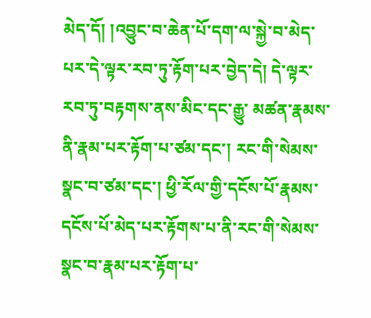མེད་དོ། །འབྱུང་བ་ཆེན་པོ་དག་ལ་སྐྱེ་བ་མེད་པར་དེ་ལྟར་རབ་ཏུ་རྟོག་པར་བྱེད་དེ། དེ་ལྟར་རབ་ཏུ་བརྟགས་ནས་མིང་དང་རྒྱུ་ མཚན་རྣམས་ནི་རྣམ་པར་རྟོག་པ་ཙམ་དང་། རང་གི་སེམས་སྣང་བ་ཙམ་དང་། ཕྱི་རོལ་གྱི་དངོས་པོ་རྣམས་དངོས་པོ་མེད་པར་རྟོགས་པ་ནི་རང་གི་སེམས་སྣང་བ་རྣམ་པར་རྟོག་པ་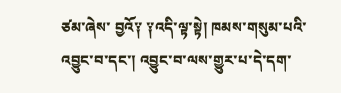ཙམ་ཞེས་ བྱའོ༑ ༑འདི་ལྟ་སྟེ། ཁམས་གསུམ་པའི་འབྱུང་བ་དང་། འབྱུང་བ་ལས་གྱུར་པ་དེ་དག་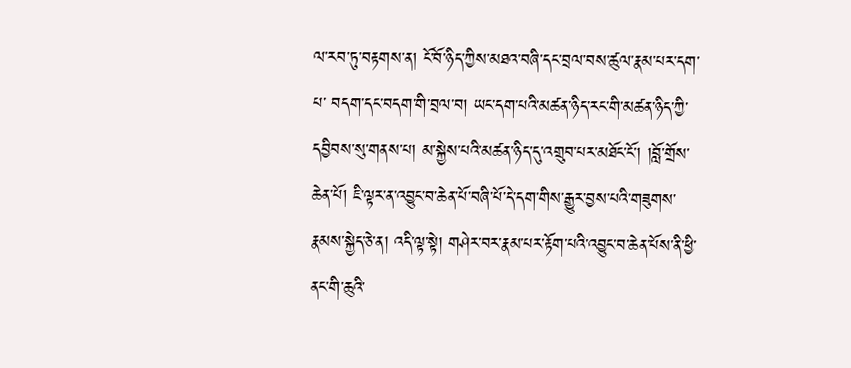ལ་རབ་ཏུ་བརྟགས་ན། ངོ་བོ་ཉིད་ཀྱིས་མཐའ་བཞི་དང་བྲལ་བས་ཚུལ་རྣམ་པར་དག་པ་ བདག་དང་བདག་གི་བྲལ་བ། ཡང་དག་པའི་མཚན་ཉིད་རང་གི་མཚན་ཉིད་ཀྱི་དབྱིབས་སུ་གནས་པ། མ་སྐྱེས་པའི་མཚན་ཉིད་དུ་འགྲུབ་པར་མཐོང་ངོ་། །བློ་གྲོས་ ཆེན་པོ། ཇི་ལྟར་ན་འབྱུང་བ་ཆེན་པོ་བཞི་པོ་དེ་དག་གིས་རྒྱུར་བྱས་པའི་གཟུགས་རྣམས་སྐྱེད་ཅེ་ན། འདི་ལྟ་སྟེ། གཤེར་བར་རྣམ་པར་རྟོག་པའི་འབྱུང་བ་ཆེན་པོས་ནི་ཕྱི་ ནང་གི་ཆུའི་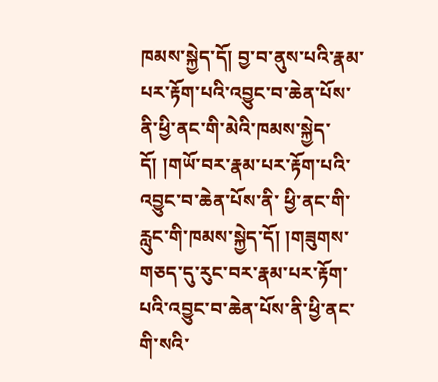ཁམས་སྐྱེད་དོ། བྱ་བ་ནུས་པའི་རྣམ་པར་རྟོག་པའི་འབྱུང་བ་ཆེན་པོས་ནི་ཕྱི་ནང་གི་མེའི་ཁམས་སྐྱེད་དོ། །གཡོ་བར་རྣམ་པར་རྟོག་པའི་འབྱུང་བ་ཆེན་པོས་ནི་ ཕྱི་ནང་གི་རླུང་གི་ཁམས་སྐྱེད་དོ། །གཟུགས་གཅད་དུ་རུང་བར་རྣམ་པར་རྟོག་པའི་འབྱུང་བ་ཆེན་པོས་ནི་ཕྱི་ནང་གི་སའི་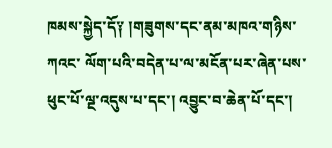ཁམས་སྐྱེད་དོ༑ །གཟུགས་དང་ནམ་མཁའ་གཉིས་ཀའང་ ལོག་པའི་བདེན་པ་ལ་མངོན་པར་ཞེན་པས་ཕུང་པོ་ལྔ་འདུས་པ་དང་། འབྱུང་བ་ཆེན་པོ་དང་།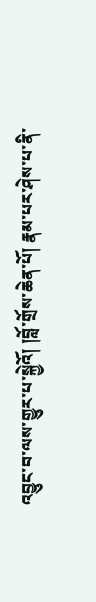འབྱུང་བ་ལས་གྱུར་པ་སྐྱེའོ། །བློ་གྲོས་ཆེན་པོ། རྣམ་པར་ཤེས་པ་ནི་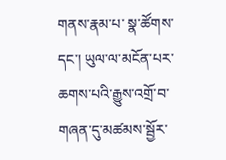གནས་རྣམ་པ་ སྣ་ཚོགས་དང་། ཡུལ་ལ་མངོན་པར་ཆགས་པའི་རྒྱུས་འགྲོ་བ་གཞན་དུ་མཚམས་སྦྱོར་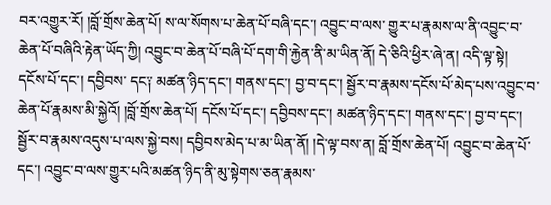བར་འགྱུར་རོ། །བློ་གྲོས་ཆེན་པོ། ས་ལ་སོགས་པ་ཆེན་པོ་བཞི་དང་། འབྱུང་བ་ལས་ གྱུར་པ་རྣམས་ལ་ནི་འབྱུང་བ་ཆེན་པོ་བཞིའི་རྟེན་ཡོད་ཀྱི། འབྱུང་བ་ཆེན་པོ་བཞི་པོ་དག་གི་རྐྱེན་ནི་མ་ཡིན་ནོ། དེ་ཅིའི་ཕྱིར་ཞེ་ན། འདི་ལྟ་སྟེ། དངོས་པོ་དང་། དབྱིབས་ དང༑ མཚན་ཉིད་དང་། གནས་དང་། བྱ་བ་དང་། སྦྱོར་བ་རྣམས་དངོས་པོ་མེད་པས་འབྱུང་བ་ཆེན་པོ་རྣམས་མི་སྐྱེའོ། །བློ་གྲོས་ཆེན་པོ། དངོས་པོ་དང་། དབྱིབས་དང་། མཚན་ཉིད་དང་། གནས་དང་། བྱ་བ་དང་། སྦྱོར་བ་རྣམས་འདུས་པ་ལས་སྐྱེ་བས། དབྱིབས་མེད་པ་མ་ཡིན་ནོ། །དེ་ལྟ་བས་ན། བློ་གྲོས་ཆེན་པོ། འབྱུང་བ་ཆེན་པོ་དང་། འབྱུང་བ་ལས་གྱུར་པའི་མཚན་ཉིད་ནི་མུ་སྟེགས་ཅན་རྣམས་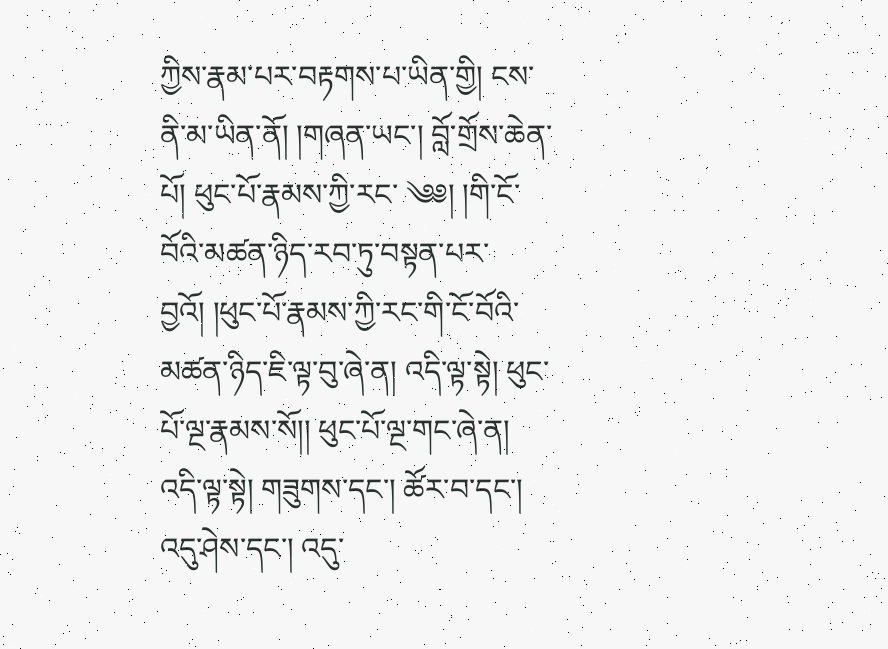ཀྱིས་རྣམ་པར་བརྟགས་པ་ཡིན་གྱི། ངས་ནི་མ་ཡིན་ནོ། །གཞན་ཡང་། བློ་གྲོས་ཆེན་པོ། ཕུང་པོ་རྣམས་ཀྱི་རང་ ༄༅། །གི་ངོ་བོའི་མཚན་ཉིད་རབ་ཏུ་བསྟན་པར་བྱའོ། །ཕུང་པོ་རྣམས་ཀྱི་རང་གི་ངོ་བོའི་མཚན་ཉིད་ཇི་ལྟ་བུ་ཞེ་ན། འདི་ལྟ་སྟེ། ཕུང་པོ་ལྔ་རྣམས་སོ།། ཕུང་པོ་ལྔ་གང་ཞེ་ན། འདི་ལྟ་སྟེ། གཟུགས་དང་། ཚོར་བ་དང་། འདུ་ཤེས་དང་། འདུ་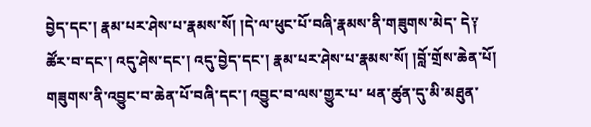བྱེད་དང་། རྣམ་པར་ཤེས་པ་རྣམས་སོ། །དེ་ལ་ཕུང་པོ་བཞི་རྣམས་ནི་གཟུགས་མེད་ དེ༑ ཚོར་བ་དང་། འདུ་ཤེས་དང་། འདུ་བྱེད་དང་། རྣམ་པར་ཤེས་པ་རྣམས་སོ། །བློ་གྲོས་ཆེན་པོ། གཟུགས་ནི་འབྱུང་བ་ཆེན་པོ་བཞི་དང་། འབྱུང་བ་ལས་གྱུར་པ་ ཕན་ཚུན་དུ་མི་མཐུན་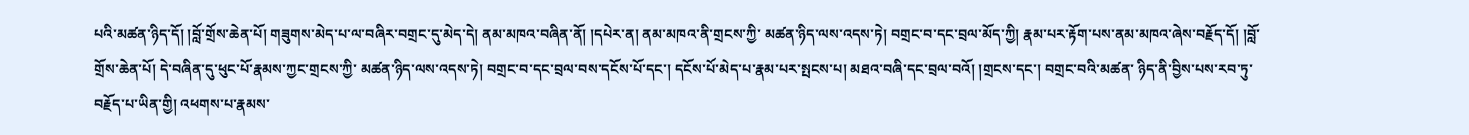པའི་མཚན་ཉིད་དོ། །བློ་གྲོས་ཆེན་པོ། གཟུགས་མེད་པ་ལ་བཞིར་བགྲང་དུ་མེད་དེ། ནམ་མཁའ་བཞིན་ནོ། །དཔེར་ན། ནམ་མཁའ་ནི་གྲངས་ཀྱི་ མཚན་ཉིད་ལས་འདས་ཏེ། བགྲང་བ་དང་བྲལ་མོད་ཀྱི། རྣམ་པར་རྟོག་པས་ནམ་མཁའ་ཞེས་བརྗོད་དོ། །བློ་གྲོས་ཆེན་པོ། དེ་བཞིན་དུ་ཕུང་པོ་རྣམས་ཀྱང་གྲངས་ཀྱི་ མཚན་ཉིད་ལས་འདས་ཏེ། བགྲང་བ་དང་བྲལ་བས་དངོས་པོ་དང་། དངོས་པོ་མེད་པ་རྣམ་པར་སྤངས་པ། མཐའ་བཞི་དང་བྲལ་བའོ། །གྲངས་དང་། བགྲང་བའི་མཚན་ ཉིད་ནི་བྱིས་པས་རབ་ཏུ་བརྗོད་པ་ཡིན་གྱི། འཕགས་པ་རྣམས་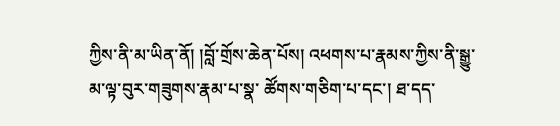ཀྱིས་ནི་མ་ཡིན་ནོ། །བློ་གྲོས་ཆེན་པོས། འཕགས་པ་རྣམས་ཀྱིས་ནི་སྒྱུ་མ་ལྟ་བུར་གཟུགས་རྣམ་པ་སྣ་ ཚོགས་གཅིག་པ་དང་། ཐ་དད་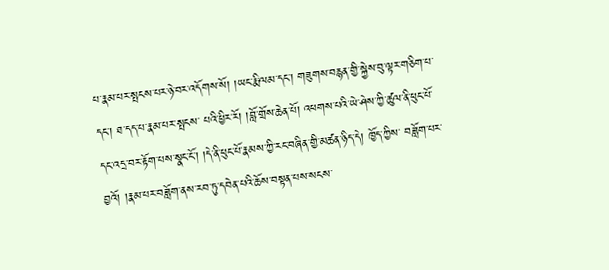པ་རྣམ་པར་སྤངས་པར་ཉེ་བར་འདོགས་སོ། །ཡང་རྨི་ལམ་དང་། གཟུགས་བརྙན་གྱི་སྐྱེས་བུ་ལྟར་གཅིག་པ་དང་། ཐ་དད་པ་རྣམ་པར་སྤངས་ པའི་ཕྱིར་རོ། །བློ་གྲོས་ཆེན་པོ། འཕགས་པའི་ཡེ་ཤེས་ཀྱི་ཚུལ་ནི་ཕུང་པོ་དང་འདྲ་བར་རྟོག་པས་སྣང་ངོ་། །དེ་ནི་ཕུང་པོ་རྣམས་ཀྱི་རང་བཞིན་གྱི་མཚན་ཉིད་དེ། ཁྱོད་ཀྱིས་ བཟློག་པར་བྱའོ། །རྣམ་པར་བཟློག་ནས་རབ་ཏུ་དབེན་པའི་ཆོས་བསྟན་པས་སངས་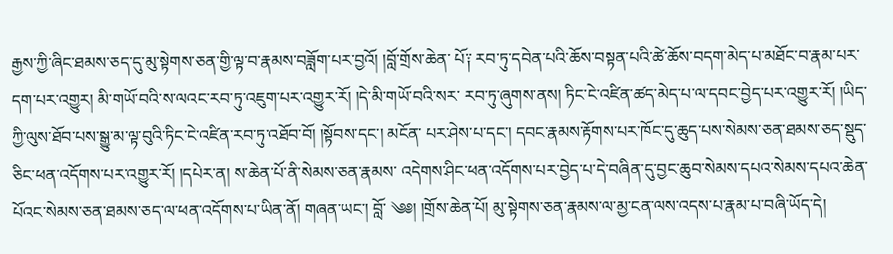རྒྱས་ཀྱི་ཞིང་ཐམས་ཅད་དུ་མུ་སྟེགས་ཅན་གྱི་ལྟ་བ་རྣམས་བཟློག་པར་བྱའོ། །བློ་གྲོས་ཆེན་ པོ༑ རབ་ཏུ་དབེན་པའི་ཆོས་བསྟན་པའི་ཚེ་ཆོས་བདག་མེད་པ་མཐོང་བ་རྣམ་པར་དག་པར་འགྱུར། མི་གཡོ་བའི་ས་ལའང་རབ་ཏུ་འཇུག་པར་འགྱུར་རོ། །དེ་མི་གཡོ་བའི་སར་ རབ་ཏུ་ཞུགས་ནས། ཏིང་ངེ་འཛིན་ཚད་མེད་པ་ལ་དབང་བྱེད་པར་འགྱུར་རོ། །ཡིད་ཀྱི་ལུས་ཐོབ་པས་སྒྱུ་མ་ལྟ་བུའི་ཏིང་ངེ་འཛིན་རབ་ཏུ་འཐོབ་བོ། །སྟོབས་དང་། མངོན་ པར་ཤེས་པ་དང་། དབང་རྣམས་རྟོགས་པར་ཁོང་དུ་ཆུད་པས་སེམས་ཅན་ཐམས་ཅད་སྡུད་ཅིང་ཕན་འདོགས་པར་འགྱུར་རོ། །དཔེར་ན། ས་ཆེན་པོ་ནི་སེམས་ཅན་རྣམས་ འདེགས་ཤིང་ཕན་འདོགས་པར་བྱེད་པ་དེ་བཞིན་དུ་བྱང་ཆུབ་སེམས་དཔའ་སེམས་དཔའ་ཆེན་པོའང་སེམས་ཅན་ཐམས་ཅད་ལ་ཕན་འདོགས་པ་ཡིན་ནོ། གཞན་ཡང་། བློ་ ༄༅། །གྲོས་ཆེན་པོ། མུ་སྟེགས་ཅན་རྣམས་ལ་མྱ་ངན་ལས་འདས་པ་རྣམ་པ་བཞི་ཡོད་དེ།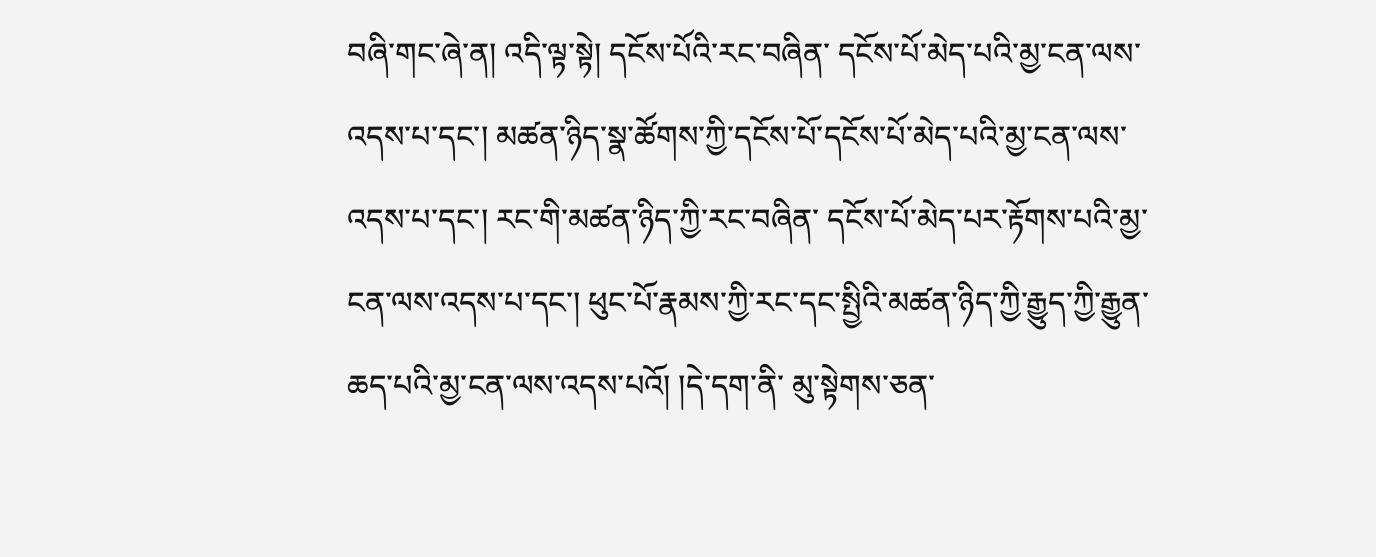བཞི་གང་ཞེ་ན། འདི་ལྟ་སྟེ། དངོས་པོའི་རང་བཞིན་ དངོས་པོ་མེད་པའི་མྱ་ངན་ལས་འདས་པ་དང་། མཚན་ཉིད་སྣ་ཚོགས་ཀྱི་དངོས་པོ་དངོས་པོ་མེད་པའི་མྱ་ངན་ལས་འདས་པ་དང་། རང་གི་མཚན་ཉིད་ཀྱི་རང་བཞིན་ དངོས་པོ་མེད་པར་རྟོགས་པའི་མྱ་ངན་ལས་འདས་པ་དང་། ཕུང་པོ་རྣམས་ཀྱི་རང་དང་སྤྱིའི་མཚན་ཉིད་ཀྱི་རྒྱུད་ཀྱི་རྒྱུན་ཆད་པའི་མྱ་ངན་ལས་འདས་པའོ། །དེ་དག་ནི་ མུ་སྟེགས་ཅན་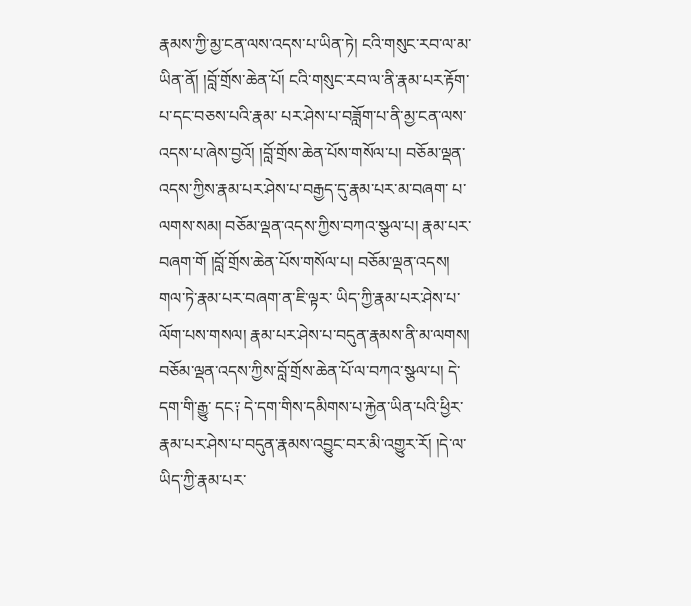རྣམས་ཀྱི་མྱ་ངན་ལས་འདས་པ་ཡིན་ཏེ། ངའི་གསུང་རབ་ལ་མ་ཡིན་ནོ། །བློ་གྲོས་ཆེན་པོ། ངའི་གསུང་རབ་ལ་ནི་རྣམ་པར་རྟོག་པ་དང་བཅས་པའི་རྣམ་ པར་ཤེས་པ་བཟློག་པ་ནི་མྱ་ངན་ལས་འདས་པ་ཞེས་བྱའོ། །བློ་གྲོས་ཆེན་པོས་གསོལ་པ། བཅོམ་ལྡན་འདས་ཀྱིས་རྣམ་པར་ཤེས་པ་བརྒྱད་དུ་རྣམ་པར་མ་བཞག་ པ་ལགས་སམ། བཅོམ་ལྡན་འདས་ཀྱིས་བཀའ་སྩལ་པ། རྣམ་པར་བཞག་གོ །བློ་གྲོས་ཆེན་པོས་གསོལ་པ། བཅོམ་ལྡན་འདས། གལ་ཏེ་རྣམ་པར་བཞག་ན་ཇི་ལྟར་ ཡིད་ཀྱི་རྣམ་པར་ཤེས་པ་ལོག་པས་གསལ། རྣམ་པར་ཤེས་པ་བདུན་རྣམས་ནི་མ་ལགས། བཅོམ་ལྡན་འདས་ཀྱིས་བློ་གྲོས་ཆེན་པོ་ལ་བཀའ་སྩལ་པ། དེ་དག་གི་རྒྱུ་ དང༑ དེ་དག་གིས་དམིགས་པ་རྐྱེན་ཡིན་པའི་ཕྱིར་རྣམ་པར་ཤེས་པ་བདུན་རྣམས་འབྱུང་བར་མི་འགྱུར་རོ། །དེ་ལ་ཡིད་ཀྱི་རྣམ་པར་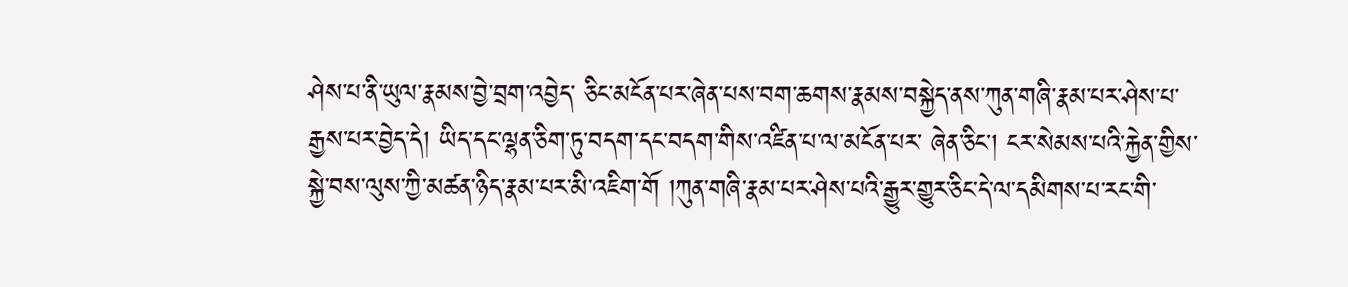ཤེས་པ་ནི་ཡུལ་རྣམས་བྱེ་བྲག་འབྱེད་ ཅིང་མངོན་པར་ཞེན་པས་བག་ཆགས་རྣམས་བསྐྱེད་ནས་ཀུན་གཞི་རྣམ་པར་ཤེས་པ་རྒྱས་པར་བྱེད་དེ། ཡིད་དང་ལྷན་ཅིག་ཏུ་བདག་དང་བདག་གིས་འཛིན་པ་ལ་མངོན་པར་ ཞེན་ཅིང་། ངར་སེམས་པའི་རྐྱེན་གྱིས་སྐྱེ་བས་ལུས་ཀྱི་མཚན་ཉིད་རྣམ་པར་མི་འཇིག་གོ །ཀུན་གཞི་རྣམ་པར་ཤེས་པའི་རྒྱུར་གྱུར་ཅིང་དེ་ལ་དམིགས་པ་རང་གི་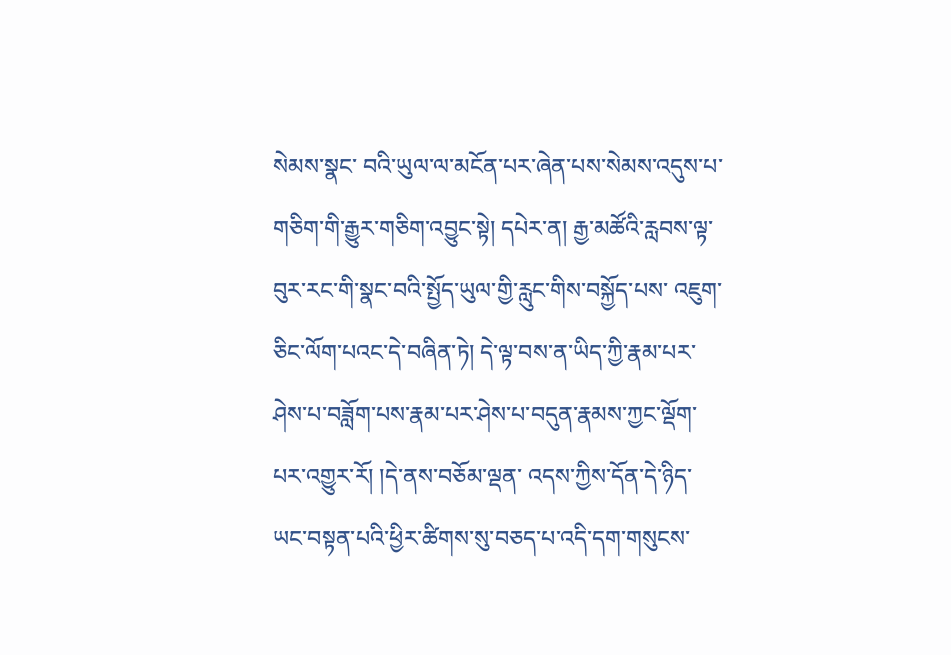སེམས་སྣང་ བའི་ཡུལ་ལ་མངོན་པར་ཞེན་པས་སེམས་འདུས་པ་གཅིག་གི་རྒྱུར་གཅིག་འབྱུང་སྟེ། དཔེར་ན། རྒྱ་མཚོའི་རླབས་ལྟ་བུར་རང་གི་སྣང་བའི་སྤྱོད་ཡུལ་གྱི་རླུང་གིས་བསྐྱོད་པས་ འཇུག་ཅིང་ལོག་པའང་དེ་བཞིན་ཏེ། དེ་ལྟ་བས་ན་ཡིད་ཀྱི་རྣམ་པར་ཤེས་པ་བཟློག་པས་རྣམ་པར་ཤེས་པ་བདུན་རྣམས་ཀྱང་ལྡོག་པར་འགྱུར་རོ། །དེ་ནས་བཅོམ་ལྡན་ འདས་ཀྱིས་དོན་དེ་ཉིད་ཡང་བསྟན་པའི་ཕྱིར་ཚིགས་སུ་བཅད་པ་འདི་དག་གསུངས་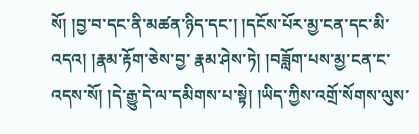སོ། །བྱ་བ་དང་ནི་མཚན་ཉིད་དང་། །དངོས་པོར་མྱ་ངན་དང་མི་འདའ། །རྣམ་རྟོག་ཅེས་བྱ་ རྣམ་ཤེས་ཏེ། །བཟློག་པས་མྱ་ངན་ང་འདས་སོ། །དེ་རྒྱུ་དེ་ལ་དམིགས་པ་སྟེ། །ཡིད་ཀྱིས་འགྲོ་སོགས་ལུས་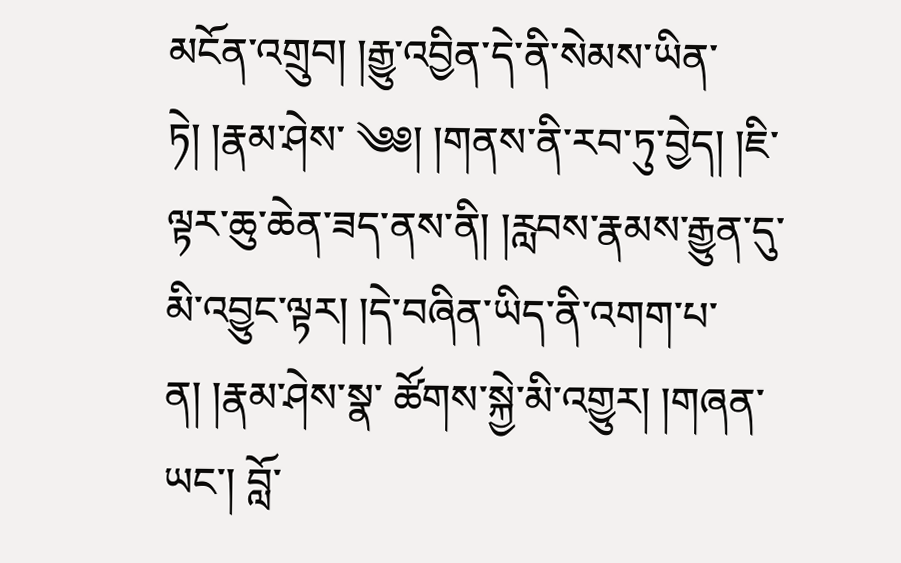མངོན་འགྲུབ། །རྒྱུ་འབྱིན་དེ་ནི་སེམས་ཡིན་ཏེ། །རྣམ་ཤེས་ ༄༅། །གནས་ནི་རབ་ཏུ་བྱེད། །ཇི་ལྟར་ཆུ་ཆེན་ཟད་ནས་ནི། །རླབས་རྣམས་རྒྱུན་དུ་མི་འབྱུང་ལྟར། །དེ་བཞིན་ཡིད་ནི་འགག་པ་ན། །རྣམ་ཤེས་སྣ་ ཚོགས་སྐྱེ་མི་འགྱུར། །གཞན་ཡང་། བློ་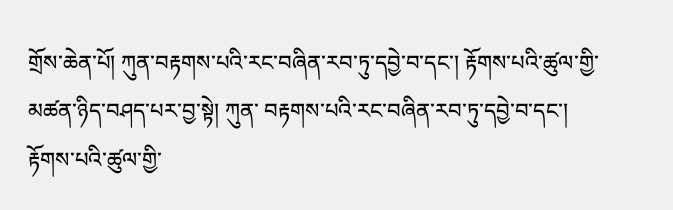གྲོས་ཆེན་པོ། ཀུན་བརྟགས་པའི་རང་བཞིན་རབ་ཏུ་དབྱེ་བ་དང་། རྟོགས་པའི་ཚུལ་གྱི་མཚན་ཉིད་བཤད་པར་བྱ་སྟེ། ཀུན་ བརྟགས་པའི་རང་བཞིན་རབ་ཏུ་དབྱེ་བ་དང་། རྟོགས་པའི་ཚུལ་གྱི་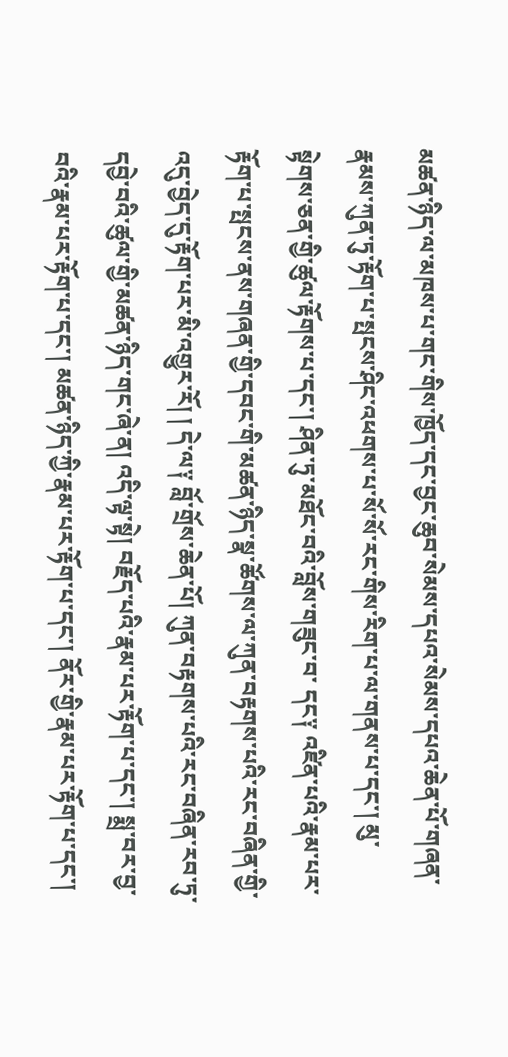མཚན་ཉིད་ལ་མཁས་པ་གང་གིས་ཁྱོད་དང་བྱང་ཆུབ་སེམས་དཔའ་སེམས་དཔའ་ཆེན་པོ་གཞན་ རྣམས་ཀུན་ཏུ་རྟོག་པ་སྤངས་ཤིང་འཕགས་པ་སོ་སོ་རང་གིས་རིག་པ་ལ་གནས་པ་དང་། མུ་སྟེགས་ཅན་གྱི་ཚུལ་རྟོགས་པ་དང་། ཤིན་ཏུ་མཐོང་བའི་བློས་གཟུང་བ་ དང༑ འཛིན་པའི་རྣམ་པར་རྟོག་པ་སྤངས་ནས་གཞན་གྱི་དབང་གི་མཚན་ཉིད་སྣ་ཚོགས་ལ་ཀུན་བརྟགས་པའི་རང་བཞིན་གྱི་འདུ་བྱེད་དུ་རྟོག་པར་མི་འགྱུར་རོ། ། དེ་ལ༑ བློ་གྲོས་ཆེན་པོ། ཀུན་བརྟགས་པའི་རང་བཞིན་རབ་ཏུ་དབྱེ་བའི་ཚུལ་གྱི་མཚན་ཉིད་གང་ཞེ་ན། འདི་ལྟ་སྟེ། བརྗོད་པའི་རྣམ་པར་རྟོག་པ་དང་། སྨྲ་བར་བྱ་ བའི་རྣམ་པར་རྟོག་པ་དང་། མཚན་ཉིད་ཀྱི་རྣམ་པར་རྟོག་པ་དང་། ནོར་གྱི་རྣམ་པར་རྟོག་པ་དང་།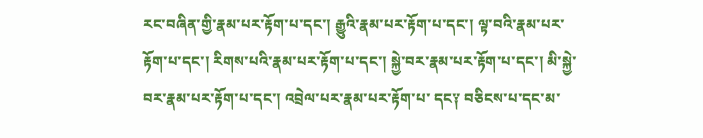རང་བཞིན་གྱི་རྣམ་པར་རྟོག་པ་དང་། རྒྱུའི་རྣམ་པར་རྟོག་པ་དང་། ལྟ་བའི་རྣམ་པར་རྟོག་པ་དང་། རིགས་པའི་རྣམ་པར་རྟོག་པ་དང་། སྐྱེ་བར་རྣམ་པར་རྟོག་པ་དང་། མི་སྐྱེ་བར་རྣམ་པར་རྟོག་པ་དང་། འབྲེལ་པར་རྣམ་པར་རྟོག་པ་ དང༑ བཅིངས་པ་དང་མ་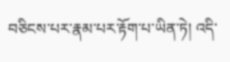བཅིངས་པར་རྣམ་པར་རྟོག་པ་ཡིན་ཏེ། འདི་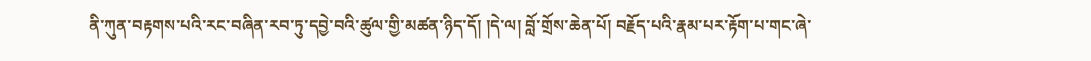ནི་ཀུན་བརྟགས་པའི་རང་བཞིན་རབ་ཏུ་དབྱེ་བའི་ཚུལ་གྱི་མཚན་ཉིད་དོ། །དེ་ལ། བློ་གྲོས་ཆེན་པོ། བརྗོད་པའི་རྣམ་པར་རྟོག་པ་གང་ཞེ་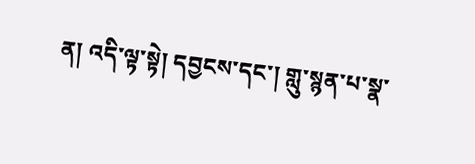ན། འདི་ལྟ་སྟེ། དབྱངས་དང་། གླུ་སྙན་པ་སྣ་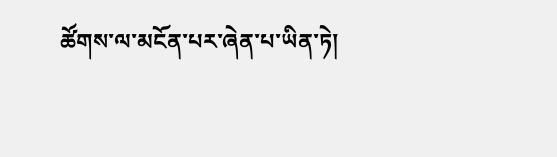ཚོགས་ལ་མངོན་པར་ཞེན་པ་ཡིན་ཏེ།